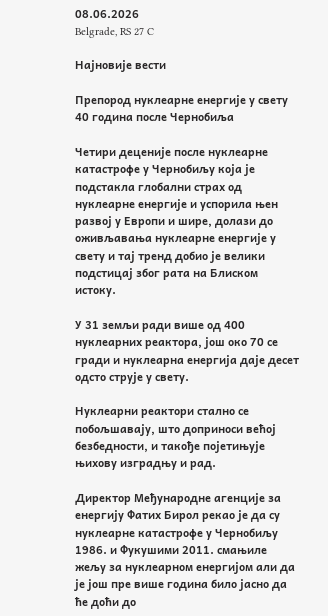08.06.2026
Belgrade, RS 27 C

Најновије вести

Препород нуклеарне енергије у свету 40 година после Чернобиља

Четири деценије после нуклеарне катастрофе у Чернобиљу која је подстакла глобални страх од нуклеарне енергије и успорила њен развој у Европи и шире, долази до оживљавања нуклеарне енергије у свету и тај тренд добио је велики подстицај због рата на Блиском истоку.

У 31 земљи ради више од 400 нуклеарних реактора, још око 70 се гради и нуклеарна енергија даје десет одсто струје у свету.

Нуклеарни реактори стално се побољшавају, што доприноси већој безбедности, и такође појетињује њихову изградњу и рад.

Директор Међународне агенције за енергију Фатих Бирол рекао је да су нуклеарне катастрофе у Чернобиљу 1986. и Фукушими 2011. смањиле жељу за нуклеарном енергијом али да је још пре више година било јасно да ће доћи до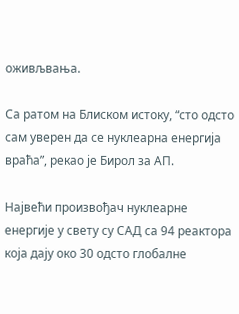оживљвања.

Са ратом на Блиском истоку, “сто одсто сам уверен да се нуклеарна енергија враћа”, рекао је Бирол за АП.

Највећи произвођач нуклеарне енергије у свету су САД са 94 реактора која дају око 30 одсто глобалне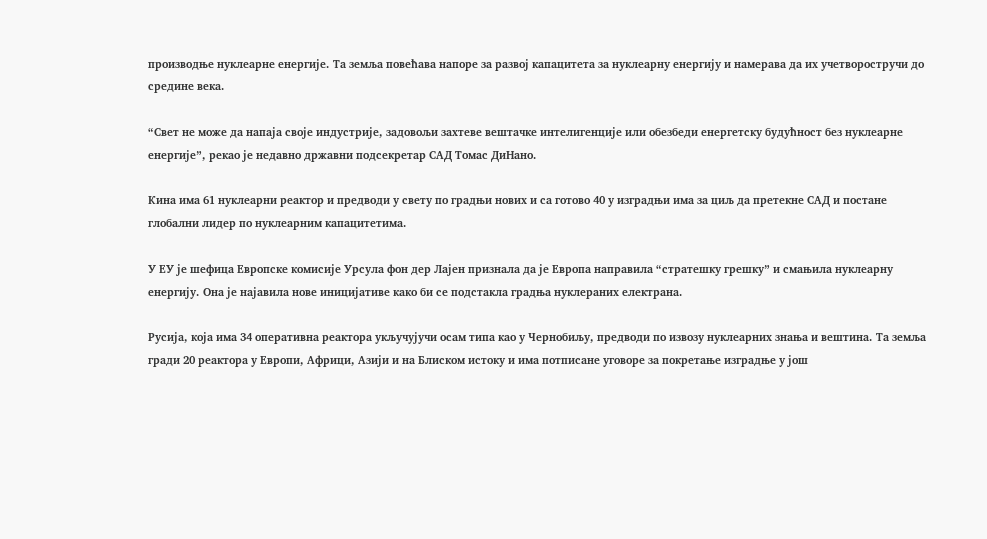производње нуклеарне енергије. Та земља повећава напоре за развој капацитета за нуклеарну енергију и намерава да их учетворостручи до средине века.

“Свет не може да напаја своје индустрије, задовољи захтеве вештачке интелигенције или обезбеди енергетску будућност без нуклеарне енергије”, рекао је недавно државни подсекретар САД Томас ДиНано.

Кина има 61 нуклеарни реактор и предводи у свету по градњи нових и са готово 40 у изградњи има за циљ да претекне САД и постане глобални лидер по нуклеарним капацитетима.

У ЕУ је шефица Европске комисије Урсула фон дер Лајен признала да је Европа направила “стратешку грешку” и смањила нуклеарну енергију. Она је најавила нове иницијативе како би се подстакла градња нуклераних електрана.

Русија, која има 34 оперативна реактора укључујучи осам типа као у Чернобиљу, предводи по извозу нуклеарних знања и вештина. Та земља гради 20 реактора у Европи, Африци, Азији и на Блиском истоку и има потписане уговоре за покретање изградње у још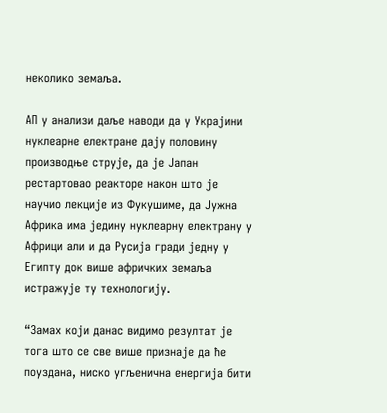неколико земаља.

АП у анализи даље наводи да у Украјини нуклеарне електране дају половину производње струје, да је Јапан рестартовао реакторе након што је научио лекције из Фукушиме, да Јужна Африка има једину нуклеарну електрану у Африци али и да Русија гради једну у Египту док више афричких земаља истражује ту технологију.

“Замах који данас видимо резултат је тога што се све више признаје да ће поуздана, ниско угљенична енергија бити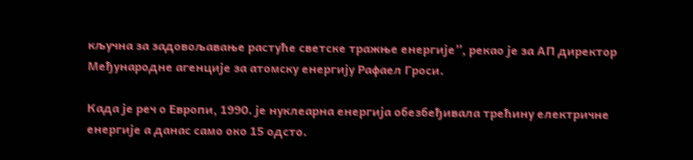кључна за задовољавање растуће светске тражње енергије”, рекао је за АП директор Међународне агенције за атомску енергију Рафаел Гроси.

Када је реч о Европи, 1990. је нуклеарна енергија обезбеђивала трећину електричне енергије а данас само око 15 одсто.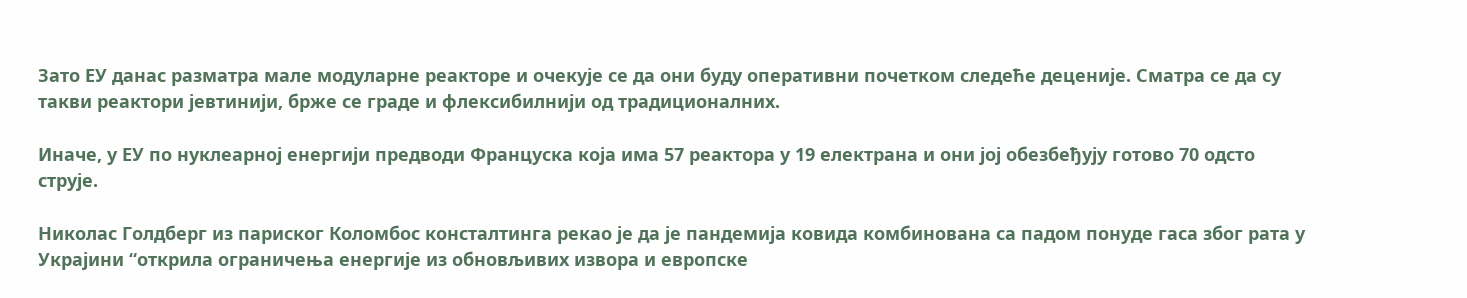Зато ЕУ данас разматра мале модуларне реакторе и очекује се да они буду оперативни почетком следеће деценије. Сматра се да су такви реактори јевтинији, брже се граде и флексибилнији од традиционалних.

Иначе, у ЕУ по нуклеарној енергији предводи Француска која има 57 реактора у 19 електрана и они јој обезбеђују готово 70 одсто струје.

Николас Голдберг из париског Коломбос консталтинга рекао је да је пандемија ковида комбинована са падом понуде гаса због рата у Украјини “открила ограничења енергије из обновљивих извора и европске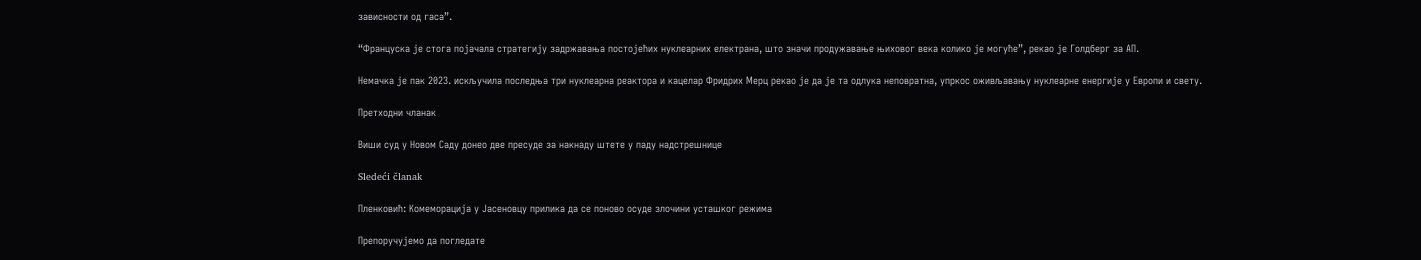зависности од гаса”.

“Француска је стога појачала стратегију задржавања постојећих нуклеарних електрана, што значи продужавање њиховог века колико је могуће”, рекао је Голдберг за АП.

Немачка је пак 2023. искључила последња три нуклеарна реактора и кацелар Фридрих Мерц рекао је да је та одлука неповратна, упркос оживљавању нуклеарне енергије у Европи и свету.

Претходни чланак

Виши суд у Новом Саду донео две пресуде за накнаду штете у паду надстрешнице

Sledeći članak

Пленковић: Комеморација у Јасеновцу прилика да се поново осуде злочини усташког режима

Препоручујемо да погледате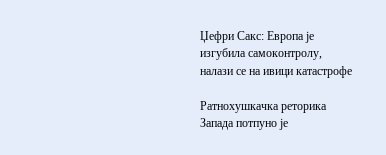Џефри Сакс: Европа је изгубила самоконтролу, налази се на ивици катастрофе

Ратнохушкачка реторика Запада потпуно је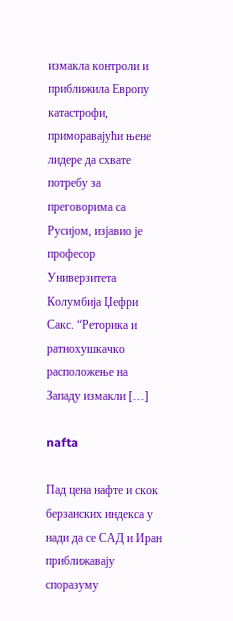измакла контроли и приближила Европу катастрофи, приморавајући њене лидере да схвате потребу за преговорима са Русијом, изјавио је професор Универзитета Колумбија Џефри Сакс. “Реторика и ратнохушкачко расположење на Западу измакли […]

nafta

Пад цена нафте и скок берзанских индекса у нади да се САД и Иран приближавају споразуму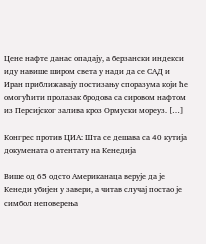Цене нафте данас опадају, а берзански индекси иду навише широм света у нади да се САД и Иран приближавају постизању споразума који ће омогућити пролазак бродова са сировом нафтом из Персијског залива кроз Ормуски мореуз. […]

Конгрес против ЦИА: Шта се дешава са 40 кутија докумената о атентату на Кенедија

Више од 65 одсто Американаца верује да је Кенеди убијен у завери, а читав случај постао је симбол неповерења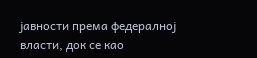јавности према федералној власти, док се као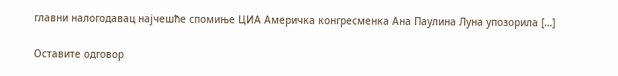главни налогодавац најчешће спомиње ЦИА Америчка конгресменка Ана Паулина Луна упозорила […]

Оставите одговор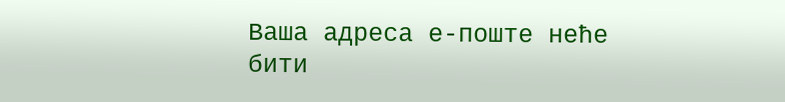Ваша адреса е-поште неће бити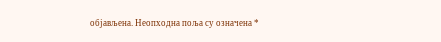објављена. Неопходна поља су означена *